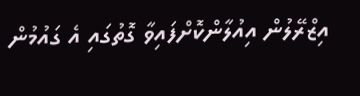އިޒްރޭލުން އިއުލާންކޮށްފައިވާ ގޮތުގައި އެ ގައުމުން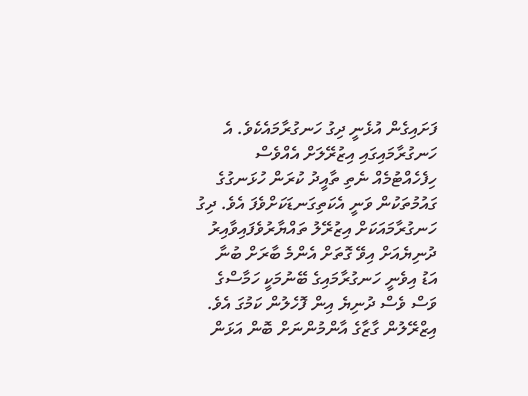ފަށައިގެން އުޅެނީ ދިގު ހަނގުރާމައެކެވެ. އެ ހަނގުރާމައިގައި އިޒުރޭލަށް އެއްވެސް ހިފެހެއްޓުމެއް ނެތި ތާއީދު ކުރަން ހުޅަނގުގެ ގައުމުތަކުން ވަނީ އެކަތިގަނޑަކަށްވެފަ އެވެ. ދިގު ހަނގުރާމައަކަށް އިޒުރޭލު ތައްޔާރުވެފައިވާއިރު ދުނިޔެއަށް އިވޭ ގޮތަށް އެންމެ ބާރަށް ބުނާ އަޑު އިވެނީ ހަނގުރާމައިގެ ބޭނުމަކީ ހަމާސްގެ ވަސް ވެސް ދުނިޔެ އިން ފޮހެލުން ކަމުގަ އެވެ.
އިޒްރޭލުން ގާޒާގެ އާންމުންނަށް ބޮން އަޅަން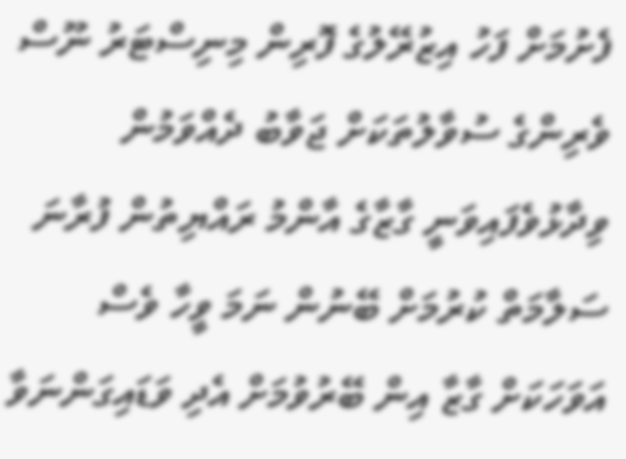ފެށުމަށް ފަހު އިޒުރޭލުގެ ފޮރިން މިނިސްޓަރު ނޫސް ވެރިންގެ ސުވާލުތަކަށް ޖަވާބު ދެއްވަމުން ވިދާޅުވެފައިވަނީ ގާޒާގެ އާންމު ރައްޔިތުން ފުރާނަ ސަލާމަތް ކުރުމަށް ބޭނުން ނަމަ ވީހާ ވެސް އަވަހަކަށް ގާޒާ އިން ބޭރުވުމަށް އެދި ވަޑައިގަންނަވާ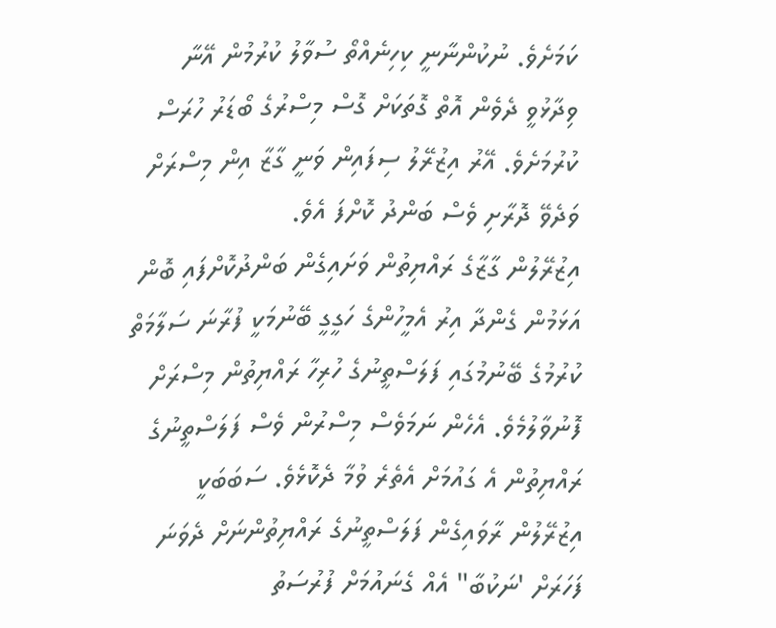ކަމަށެވެ. ނުކުންނާނީ ކިހިނެއްތޯ ސުވާލު ކުރުމުން އޭނާ ވިދާޅުވީ ދެވެން އޮތް ގޮތަކަށް ގޮސް މިސްރުގެ ބޯޑަރު ހުރަސް ކުރުމަށެވެ. އޭރު އިޒުރޭލު ސިފައިން ވަނީ ގާޒާ އިން މިސްރަށް ވަދެވޭ ދޮރާށި ވެސް ބަންދު ކޮށްފަ އެވެ.
އިޒުރޭލުން ގާޒާގެ ރައްޔިތުން ވަށައިގެން ބަންދުކޮށްފައި ބޮން އަޅަމުން ގެންދާ އިރު އެމީހުންގެ ހަގީގީ ބޭނުމަކީ ފުރާނަ ސަލާމަތް ކުރުމުގެ ބޭނުމުގައި ފަލަސްތީނުގެ ހުރިހާ ރައްޔިތުން މިސްރަށް ފޮނުވާލުމެވެ. އެހެން ނަމަވެސް މިސްރުން ވެސް ފަލަސްތީނުގެ ރައްޔިތުން އެ ގައުމަށް އެތެރެ ވުމާ ދެކޮޅެވެ. ސަބަބަކީ އިޒުރޭލުން ރާވައިގެން ފަލަސްތީނުގެ ރައްޔިތުންނަށް ދެވަނަ ފަހަރަށް 'ނަކުބާ" އެއް ގެނައުމަށް ފުރުސަތު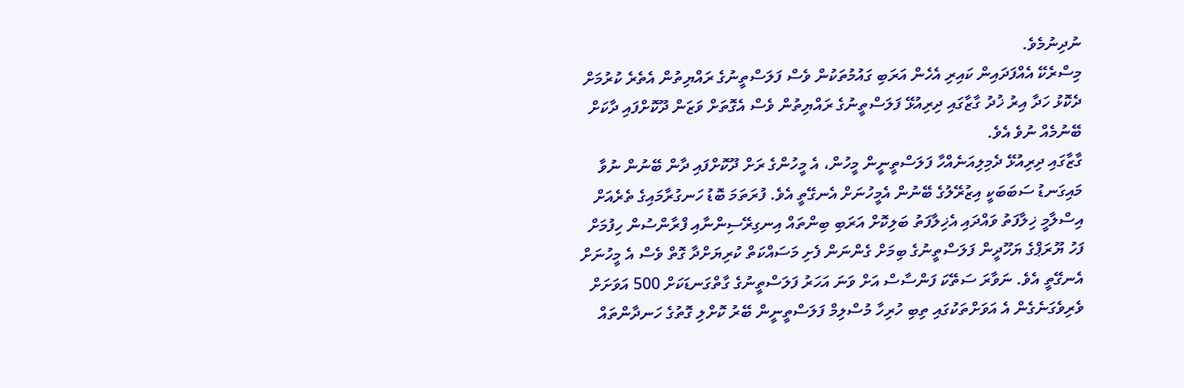ނުދިނުމެވެ.
މިސްރެކޭ އެއްފަދައިން ކައިރި އެހެން އަރަބި ގައުމުތަކުން ވެސް ފަލަސްތީނުގެ ރައްޔިތުން އެތެރެ ކުރުމަށް ދެކޮޅު ހަދާ އިރު ޚުދު ގާޒާގައި ދިރިއުޅޭ ފަލަސްތީނުގެ ރައްޔިތުން ވެސް އެގޮތަށް ވަޒަން ދޫކޮށްފައި ދާކަށް ބޭނުމެއް ނުވެ އެވެ.
ގާޒާގައި ދިރިއުޅޭ ދެމިލިއަނެއްހާ ފަލަސްތީނީން މީހުން، އެ މީހުންގެ ރަށް ދޫކޮށްފައި ދާން ބޭނުން ނުވާ މައިގަނޑު ސަބަބަކީ އިޒުރޭލުގެ ބޭނުން އެމީހުނަށް އެނގޭތީ އެވެ. ފުރަތަމަ ބޮޑު ހަނގުރާމައިގެ ތެރެއަށް އިސްލާމީ ޚިލާފަތު ވައްދައި އެޚިލާފަތު ބަލިކޮށް އަރަބި ބިންތައް އިނގިރޭސިންނާއި ފްރާންސުން ހިފުމަށް ފަހު ޔޫރަޕްގެ ޔަހޫދީން ފަލަސްތީނުގެ ބިމަށް ގެންނަން ފެށި މަސައްކަތް ކުރިޔަށްދާ ގޮތް ވެސް އެ މީހުނަށް އެނގޭތީ އެވެ. ނަވާރަ ސަތޭކަ ފަންސާސް އަށް ވަނަ އަހަރު ފަލަސްތީނުގެ ގާތްގަނޑަކަށް 500 އަވަށަށް ވެރިވެގަނެގެން އެ އަވަށްތަކުގައި ތިބި ހުރިހާ މުސްލިމް ފަލަސްތީނީން ބޭރު ކޮށްލި ގޮތުގެ ހަނދާންތައް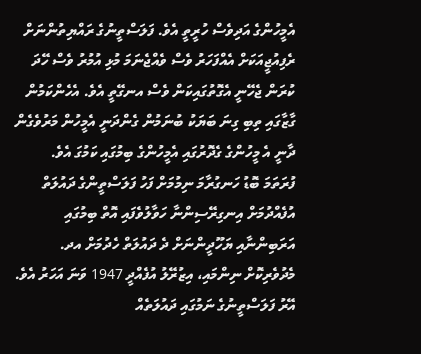އެމީހުންގެ އަދިވެސް ހުރީތީ އެވެ. ފަލަސްތީނުގެ ރައްޔިތުންނަށް ރެފިއުޖީއަކަށް އެއްފަހަރު ވެސް ވެއްޖެނަމަ މުޅި އުމުރު ވެސް ހޭދަ ކުރަން ޖެހޭނީ އެގޮތުގައިކަން ވެސް އނގޭތީ އެވެ. އެހެންކަމުން ގާޒާގައި ތިބި ގިނަ ބަޔަކު ބުނަމުން ގެންދަނީ އެމީހުން މަރުވެގެން ދާނީ އެ މީހުންގެ ގެދޮރުގައި އެމީހުންގެ ބިމުގައި ކަމުގަ އެވެ.
ފުރަތަމަ ބޮޑު ހަނގުރާމަ ނިމުމަށް ފަހު ފަލަސްތީންގެ ދައުލަތް އުފެއްދުމަށް އިނގިރޭސިންނާ ހަވާލުވެފައި އޮތް ބިމުގައި އަރަބިންނާއި ޔަހޫދީންނަށް ދެ ދައުލަތް ހެދުމަށް އދ. މެދުވެރިކޮށް ނިންމައި، އިޒުރޭލު އުފެއްދީ 1947 ވަނަ އަހަރު އެވެ. އޭރު ފަލަސްތީނުގެ ނަމުގައި ދައުލަތެއް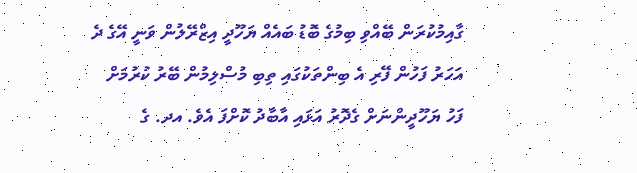ގާއިމުކުރަން ބޭއްވި ބިމުގެ ބޮޑު ބައެއް ޔަހޫދީ އިޒްރޭލުން ވަނީ އޭގެ ދެ އަހަރު ފަހުން ފޭރި އެ ބިންތަކުގައި ތިބި މުސްލިމުން ބޭރު ކުރުމަށް ފަހު ޔަހޫދީންނަށް ގެދޮރު އަޅައި އާބާދު ކޮށްފަ އެވެ. އދ. ގެ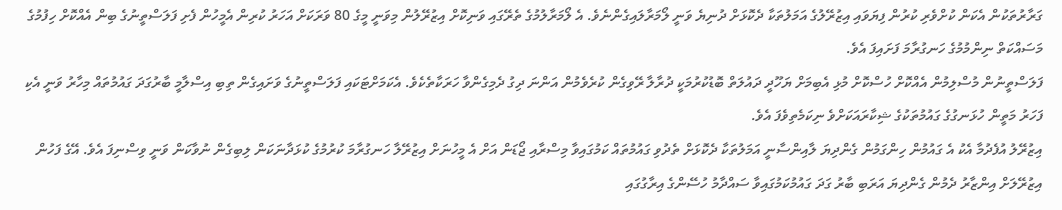ގަރާރުތަކުން އެކަން ކުށްވެރި ކުރުން ފިޔަވައި އިޒުރޭލުގެ އަމަލުތަކާ ދެކޮޅަށް ދުނިޔެ ވަނީ ލޯމަރާލައިގެންނެވެ. އެ ލޯމަރާލުމުގެ ތެރޭގައި ވަނިކޮށް އިޒުރޭލުން މިވަނީ މީގެ 80 ވަރަކަށް އަހަރު ކުރިން އެމީހުން ފެށި ފަލަސްތީނުގެ ބިން އެއްކޮށް ހިފުމުގެ މަސައްކަތް ނިންމުމުގެ ހަނގުރާމަ ފަށައިފަ އެވެ.
ފަލަސްތީނުން މުސްލިމުން އެއްކޮށް ހުސްކޮށް މުޅި އެބިމަށް ޔަހޫދީ ދައުލަތް ބޮޑުކުރުމަކީ ދުރާލާ ރޭވިގެން ކުރެވެމުން އަންނަ ދިގު ދެމިގެންވާ ހަރަކާތެކެވެ. އެކަމަށްޓަކައި ފަލަސްތީނުގެ ވަށައިގެން ތިބި އިސްލާމީ ބާރުގަދަ ގައުމުތައް މިހާރު ވަނީ އެކި ފަހަރު މަތީން ހުޅަނގުގެ ގައުމުތަކުގެ ޝިކާރައަކަށްވެ ނިކަމެތިވެފަ އެވެ.
އިޒުރޭލު އުފެދުމާ އެކު އެ ގައުމުން ހިންގަމުން ގެންދިޔަ ލާއިންސާނީ އަމަލުތަކާ ދެކޮޅަށް ތެދުވި ގައުމުތައް ކަމުގައިވާ މިސްރާއި ޖޯޑަން އަށް އެ މީހުނަށް އިޒުރޭލާ ހަނގުރާމަ ކުރުމުގެ ކުޅަދާނަކަން ލިބިގެން ނުވާކަން ވަނީ ވިސްނިފަ އެވެ. އޭގެ ފަހުން އިޒުރޭލަށް އިންޒާރު ދެމުން ގެންދިޔަ އަރަބި ބާރު ގަދަ ގައުމުކަމުގައިވާ ސައްދާމު ހުސޭންގެ އިރާގުގައި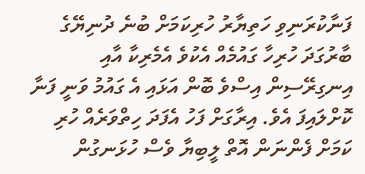ފަނާކުރަނިވި ހަތިޔާރު ހުރިކަމަށް ބުނެ ދުނިޔޭގެ ބާރުގަދަ ހުރިހާ ގައުމެއް އެކުވެ އެމެރިކާ އާއި އިނގިރޭސިން އިސްވެ ބޮން އަޅައި އެ ގައުމު ވަނީ ފަނާ ކޮށްލައިފަ އެވެ. އިރާގަށް ފަހު އެފަދަ ހިތްވަރެއް ހުރި ކަމަށް ފެންނަން އޮތް ލީބިޔާ ވެސް ހުޅަނގުން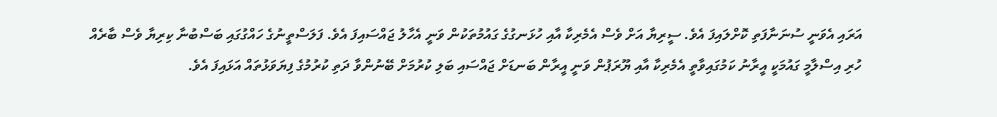އަރައި އެވަނީ ސުނަނާފަތި ކޮށްލައިފަ އެވެ. ސީރިޔާ އަށް ވެސް އެމެރިކާ އާއި ހުޅަނގުގެ ގައުމުތަކުން ވަނީ އެހާލު ޖައްސައިފަ އެވެ. ފަލަސްތީނުގެ ހައްގުގައި ބަސްބުނާ ކިރިޔާ ވެސް ބާރެއް ހުރި އިސްލާމީ ގައުމަކީ އީރާނު ކަމުގައިވާތީ އެމެރިކާ އާއި ޔޫރަޕުން ވަނީ އީރާން ބަނޑަށް ޖައްސައި ބަލި ކުރުމަށް ބޭނުންވާ ދަތި ކުރުމުގެ ފިޔަވަޅުތައް އަޅައިފަ އެވެ.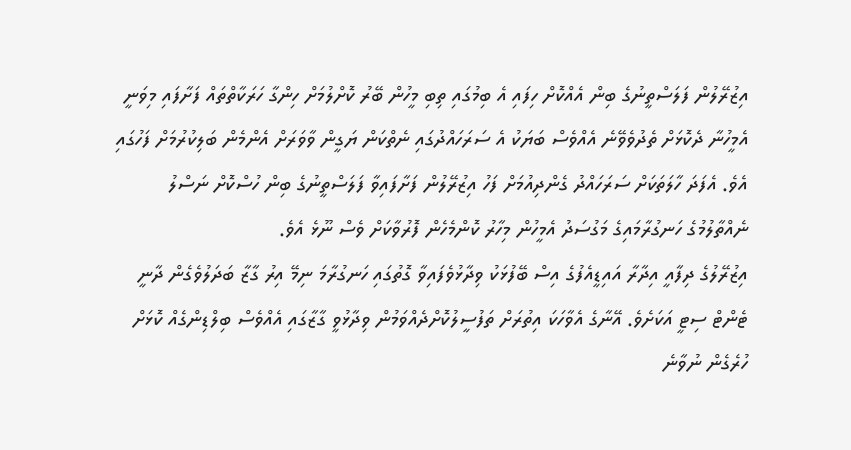އިޒުރޭލުން ފަލަސްތީނުގެ ބިން އެއްކޮށް ހިފައި އެ ބިމުގައި ތިބި މީހުން ބޭރު ކޮށްލުމަށް ހިންގާ ހަރަކާތްތައް ފަށާފައި މިވަނީ އެމީހުނާ ދެކޮޅަށް ތެދުވެވޭނެ އެއްވެސް ބަޔަކު އެ ސަރަހައްދުގައި ނެތްކަން ޔަގީން ވާވަރަށް އެންމެން ބަލިކުރުމަށް ފަހުގައި އެވެ. އެފަދަ ހާލަތަކަށް ސަރަހައްދު ގެންދިއުމަށް ފަހު އިޒުރޭލުން ފަށާފައިވާ ފަލަސްތީނުގެ ބިން ހުސްކޮށް ނަސްލު ނެއްތާލުމުގެ ހަނގުރާމައިގެ މަގުސަދު އެމީހުން މިހާރު ކޮންމެހެން ފޮރުވާކަށް ވެސް ނޫޅެ އެވެ.
އިޒުރޭލުގެ ދިފާއީ އިދާރާ އައިޑީއެފުގެ އިސް ބޭފުޅަކު ވިދާޅުވެފައިވާ ގޮތުގައި ހަނގުރާމަ ނިމޭ އިރު ގާޒާ ބަދަލުވެގެން ދާނީ ޓެންޓް ސިޓީ އަކަށެވެ. އޭނާގެ އެވާހަކަ އިތުރަށް ތަފުސީލުކޮށްދެއްވަމުން ވިދާޅުވީ ގާޒާގައި އެއްވެސް ބިލްޑިންގެއް ކޮޅަށް ހުރެގެން ނުވާނެ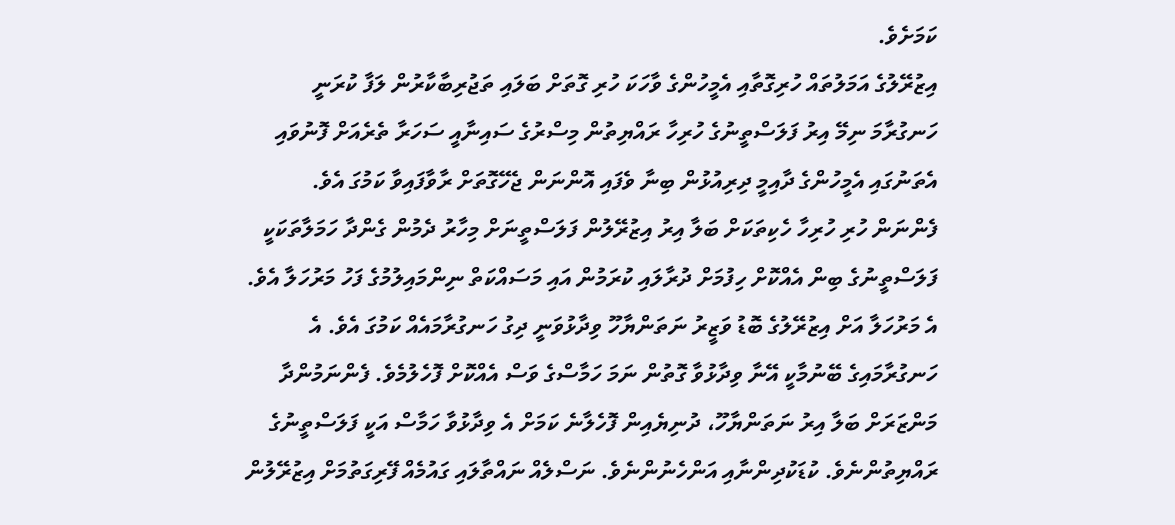ކަމަށެވެ.
އިޒުރޭލުގެ އަމަލުތައް ހުރިގޮތާއި އެމީހުންގެ ވާހަކަ ހުރި ގޮތަށް ބަލައި ތަޖުރިބާކާރުން ލަފާ ކުރަނީ ހަނގުރާމަ ނިމޭ އިރު ފަލަސްތީނުގެ ހުރިހާ ރައްޔިތުން މިސްރުގެ ސައިނާއީ ސަހަރާ ތެރެއަށް ފޮނުވައި އެތަނުގައި އެމީހުންގެ ދާއިމީ ދިރިއުޅުން ބިނާ ވެފައި އޮންނަން ޖެހޭގޮތަށް ރާވާފައިވާ ކަމުގަ އެވެ.
ފެންނަން ހުރި ހުރިހާ ހެކިތަކަށް ބަލާ އިރު އިޒުރޭލުން ފަލަސްތީނަށް މިހާރު ދެމުން ގެންދާ ހަމަލާތަކަކީ ފަލަސްތީނުގެ ބިން އެއްކޮށް ހިފުމަށް ދުރާލައި ކުރަމުން އައި މަސައްކަތް ނިންމައިލުމުގެ ފަހު މަރުހަލާ އެވެ. އެ މަރުހަލާ އަށް އިޒުރޭލުގެ ބޮޑު ވަޒީރު ނަތަންޔާހޫ ވިދާޅުވަނީ ދިގު ހަނގުރާމައެއް ކަމުގަ އެވެ. އެ ހަނގުރާމައިގެ ބޭނުމާކީ އޭނާ ވިދާޅުވާ ގޮތުން ނަމަ ހަމާސްގެ ވަސް އެއްކޮށް ފޮހެލުމެވެ. ފެންނަމުންދާ މަންޒަރަށް ބަލާ އިރު ނަތަންޔާހޫ، ދުނިޔެއިން ފޮހެލާނެ ކަމަށް އެ ވިދާޅުވާ ހަމާސް އަކީ ފަލަސްތީނުގެ ރައްޔިތުންނެވެ. ކުޑަކުދިންނާއި އަންހެނުންނެވެ. ނަސްލެއް ނައްތާލައި ގައުމެއް ފޭރިގަތުމަށް އިޒުރޭލުން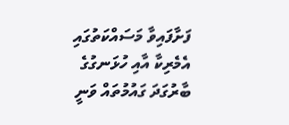ފަށާފައިވާ މަސައްކަތުގައި އެމެރިކާ އާއި ހުޅަނގުގެ ބާރުގަދަ ގައުމުތައް ވަނީ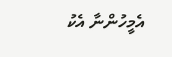އެމީހުންނާ އެކު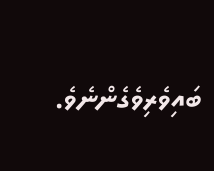ބައިވެރިވެގެންނެވެ.